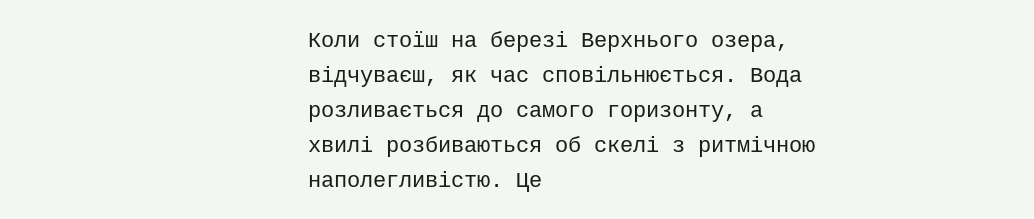Коли стоїш на березі Верхнього озера, відчуваєш, як час сповільнюється. Вода розливається до самого горизонту, а хвилі розбиваються об скелі з ритмічною наполегливістю. Це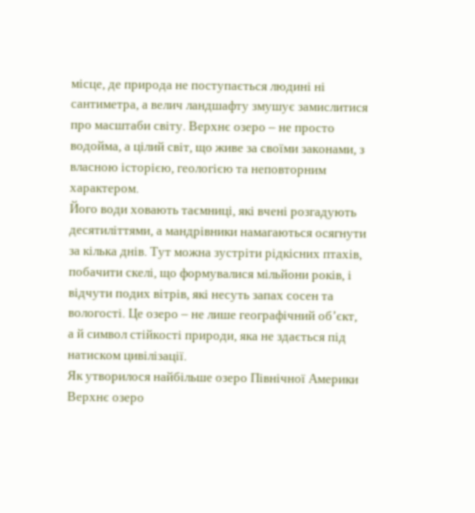місце, де природа не поступається людині ні сантиметра, а велич ландшафту змушує замислитися про масштаби світу. Верхнє озеро – не просто водойма, а цілий світ, що живе за своїми законами, з власною історією, геологією та неповторним характером.
Його води ховають таємниці, які вчені розгадують десятиліттями, а мандрівники намагаються осягнути за кілька днів. Тут можна зустріти рідкісних птахів, побачити скелі, що формувалися мільйони років, і відчути подих вітрів, які несуть запах сосен та вологості. Це озеро – не лише географічний об’єкт, а й символ стійкості природи, яка не здається під натиском цивілізації.
Як утворилося найбільше озеро Північної Америки
Верхнє озеро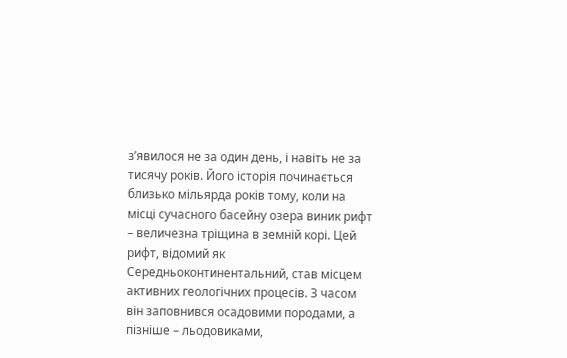з’явилося не за один день, і навіть не за тисячу років. Його історія починається близько мільярда років тому, коли на місці сучасного басейну озера виник рифт – величезна тріщина в земній корі. Цей рифт, відомий як Середньоконтинентальний, став місцем активних геологічних процесів. З часом він заповнився осадовими породами, а пізніше – льодовиками,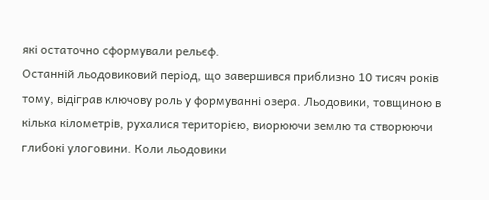які остаточно сформували рельєф.
Останній льодовиковий період, що завершився приблизно 10 тисяч років тому, відіграв ключову роль у формуванні озера. Льодовики, товщиною в кілька кілометрів, рухалися територією, виорюючи землю та створюючи глибокі улоговини. Коли льодовики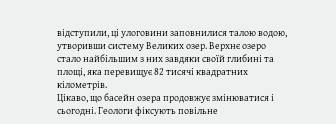відступили, ці улоговини заповнилися талою водою, утворивши систему Великих озер. Верхнє озеро стало найбільшим з них завдяки своїй глибині та площі, яка перевищує 82 тисячі квадратних кілометрів.
Цікаво, що басейн озера продовжує змінюватися і сьогодні. Геологи фіксують повільне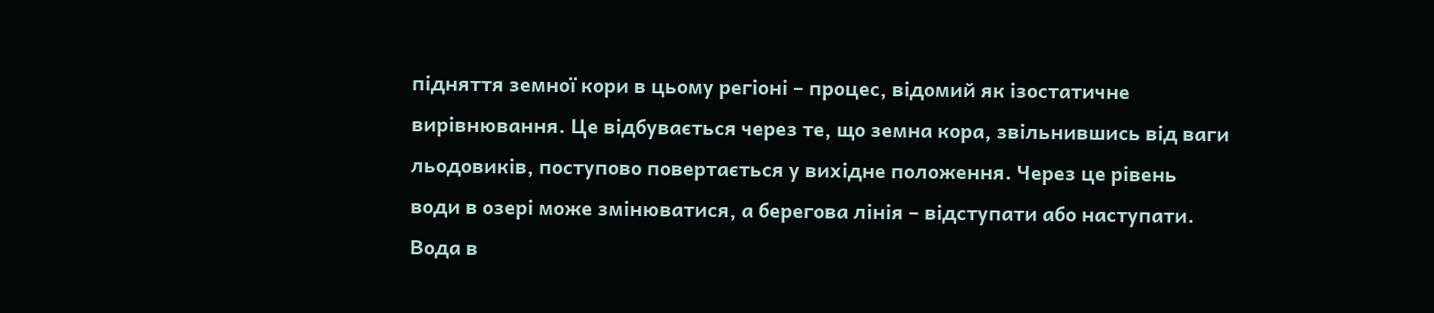підняття земної кори в цьому регіоні – процес, відомий як ізостатичне вирівнювання. Це відбувається через те, що земна кора, звільнившись від ваги льодовиків, поступово повертається у вихідне положення. Через це рівень води в озері може змінюватися, а берегова лінія – відступати або наступати.
Вода в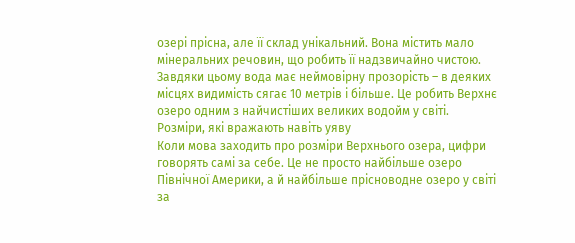озері прісна, але її склад унікальний. Вона містить мало мінеральних речовин, що робить її надзвичайно чистою. Завдяки цьому вода має неймовірну прозорість – в деяких місцях видимість сягає 10 метрів і більше. Це робить Верхнє озеро одним з найчистіших великих водойм у світі.
Розміри, які вражають навіть уяву
Коли мова заходить про розміри Верхнього озера, цифри говорять самі за себе. Це не просто найбільше озеро Північної Америки, а й найбільше прісноводне озеро у світі за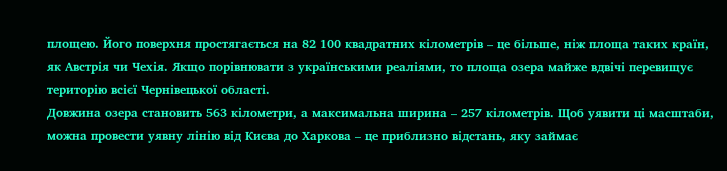площею. Його поверхня простягається на 82 100 квадратних кілометрів – це більше, ніж площа таких країн, як Австрія чи Чехія. Якщо порівнювати з українськими реаліями, то площа озера майже вдвічі перевищує територію всієї Чернівецької області.
Довжина озера становить 563 кілометри, а максимальна ширина – 257 кілометрів. Щоб уявити ці масштаби, можна провести уявну лінію від Києва до Харкова – це приблизно відстань, яку займає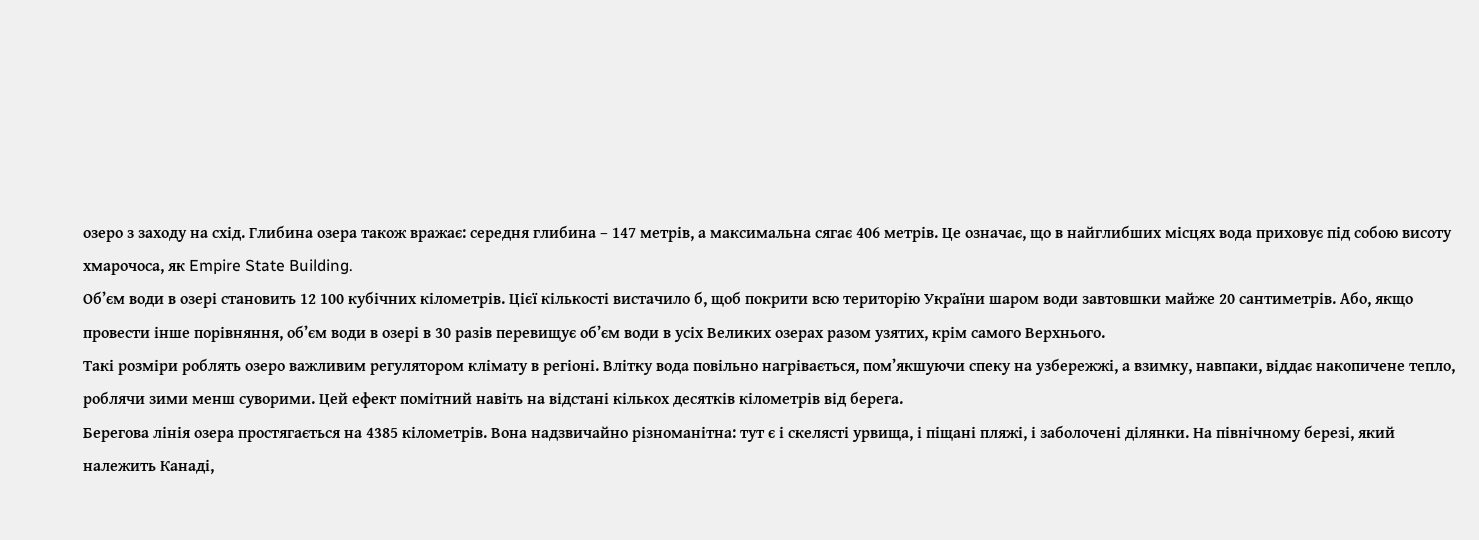озеро з заходу на схід. Глибина озера також вражає: середня глибина – 147 метрів, а максимальна сягає 406 метрів. Це означає, що в найглибших місцях вода приховує під собою висоту хмарочоса, як Empire State Building.
Об’єм води в озері становить 12 100 кубічних кілометрів. Цієї кількості вистачило б, щоб покрити всю територію України шаром води завтовшки майже 20 сантиметрів. Або, якщо провести інше порівняння, об’єм води в озері в 30 разів перевищує об’єм води в усіх Великих озерах разом узятих, крім самого Верхнього.
Такі розміри роблять озеро важливим регулятором клімату в регіоні. Влітку вода повільно нагрівається, пом’якшуючи спеку на узбережжі, а взимку, навпаки, віддає накопичене тепло, роблячи зими менш суворими. Цей ефект помітний навіть на відстані кількох десятків кілометрів від берега.
Берегова лінія озера простягається на 4385 кілометрів. Вона надзвичайно різноманітна: тут є і скелясті урвища, і піщані пляжі, і заболочені ділянки. На північному березі, який належить Канаді,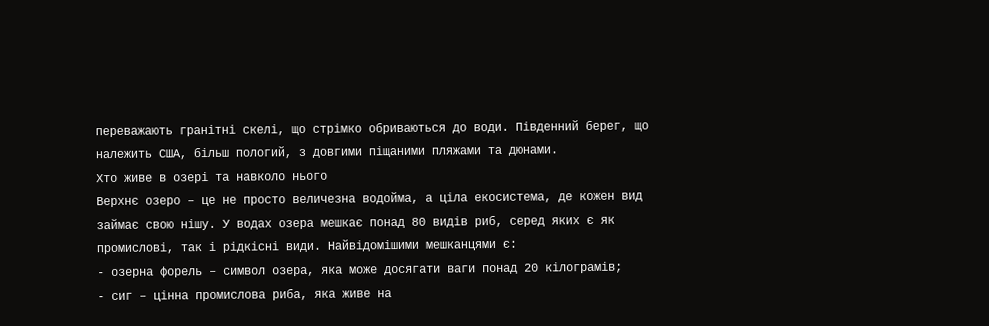переважають гранітні скелі, що стрімко обриваються до води. Південний берег, що належить США, більш пологий, з довгими піщаними пляжами та дюнами.
Хто живе в озері та навколо нього
Верхнє озеро – це не просто величезна водойма, а ціла екосистема, де кожен вид займає свою нішу. У водах озера мешкає понад 80 видів риб, серед яких є як промислові, так і рідкісні види. Найвідомішими мешканцями є:
- озерна форель – символ озера, яка може досягати ваги понад 20 кілограмів;
- сиг – цінна промислова риба, яка живе на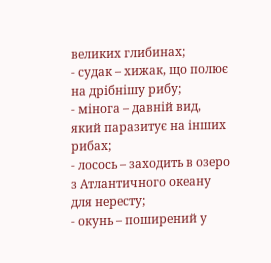великих глибинах;
- судак – хижак, що полює на дрібнішу рибу;
- мінога – давній вид, який паразитує на інших рибах;
- лосось – заходить в озеро з Атлантичного океану для нересту;
- окунь – поширений у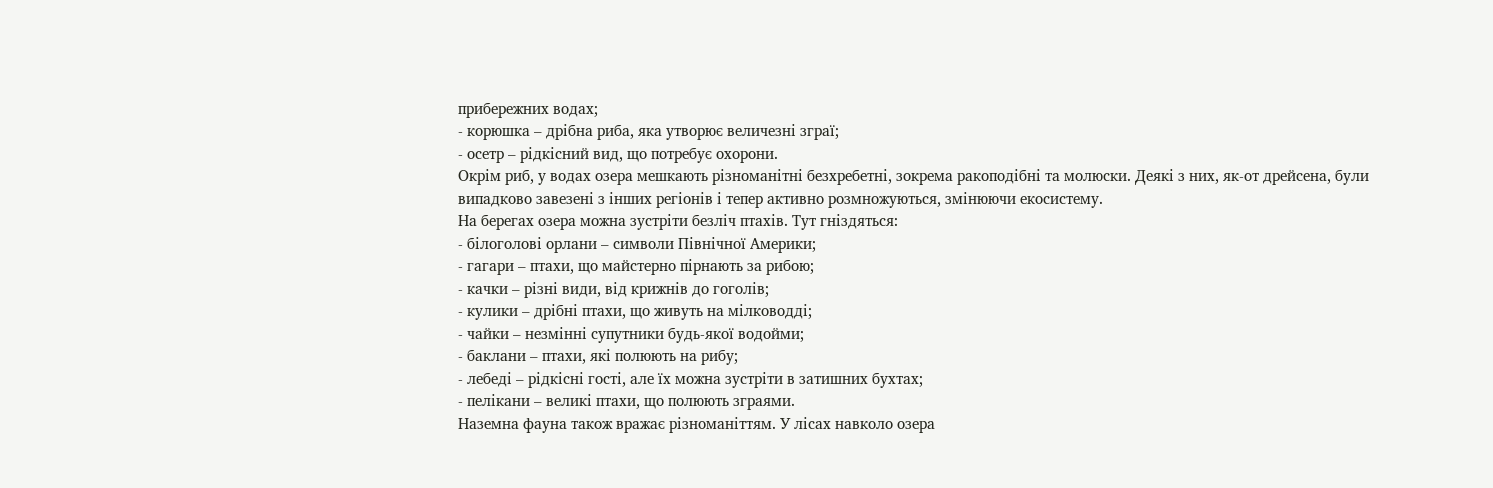прибережних водах;
- корюшка – дрібна риба, яка утворює величезні зграї;
- осетр – рідкісний вид, що потребує охорони.
Окрім риб, у водах озера мешкають різноманітні безхребетні, зокрема ракоподібні та молюски. Деякі з них, як-от дрейсена, були випадково завезені з інших регіонів і тепер активно розмножуються, змінюючи екосистему.
На берегах озера можна зустріти безліч птахів. Тут гніздяться:
- білоголові орлани – символи Північної Америки;
- гагари – птахи, що майстерно пірнають за рибою;
- качки – різні види, від крижнів до гоголів;
- кулики – дрібні птахи, що живуть на мілководді;
- чайки – незмінні супутники будь-якої водойми;
- баклани – птахи, які полюють на рибу;
- лебеді – рідкісні гості, але їх можна зустріти в затишних бухтах;
- пелікани – великі птахи, що полюють зграями.
Наземна фауна також вражає різноманіттям. У лісах навколо озера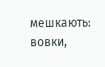мешкають:
вовки,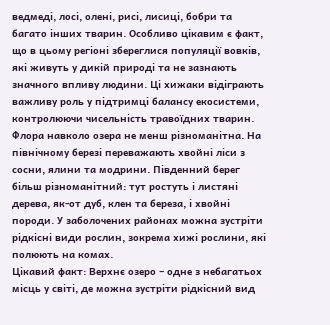ведмеді, лосі, олені, рисі, лисиці, бобри та багато інших тварин. Особливо цікавим є факт, що в цьому регіоні збереглися популяції вовків, які живуть у дикій природі та не зазнають значного впливу людини. Ці хижаки відіграють важливу роль у підтримці балансу екосистеми, контролюючи чисельність травоїдних тварин.
Флора навколо озера не менш різноманітна. На північному березі переважають хвойні ліси з сосни, ялини та модрини. Південний берег більш різноманітний: тут ростуть і листяні дерева, як-от дуб, клен та береза, і хвойні породи. У заболочених районах можна зустріти рідкісні види рослин, зокрема хижі рослини, які полюють на комах.
Цікавий факт: Верхнє озеро – одне з небагатьох місць у світі, де можна зустріти рідкісний вид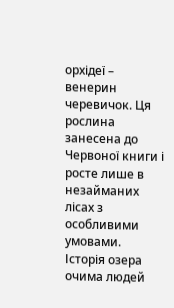орхідеї – венерин черевичок. Ця рослина занесена до Червоної книги і росте лише в незайманих лісах з особливими умовами.
Історія озера очима людей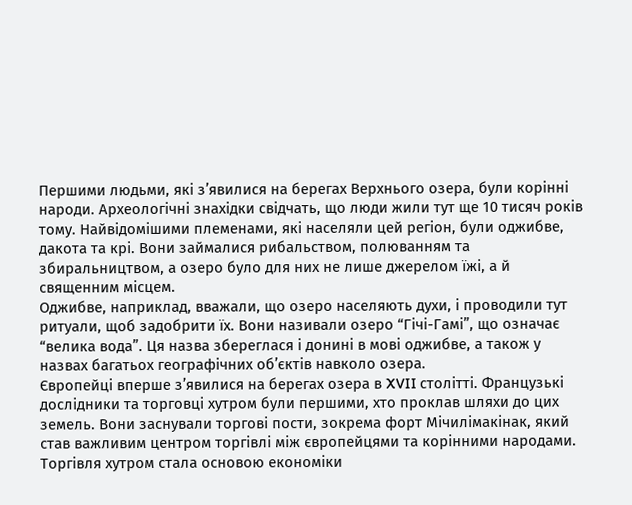Першими людьми, які з’явилися на берегах Верхнього озера, були корінні народи. Археологічні знахідки свідчать, що люди жили тут ще 10 тисяч років тому. Найвідомішими племенами, які населяли цей регіон, були оджибве, дакота та крі. Вони займалися рибальством, полюванням та збиральництвом, а озеро було для них не лише джерелом їжі, а й священним місцем.
Оджибве, наприклад, вважали, що озеро населяють духи, і проводили тут ритуали, щоб задобрити їх. Вони називали озеро “Гічі-Гамі”, що означає “велика вода”. Ця назва збереглася і донині в мові оджибве, а також у назвах багатьох географічних об’єктів навколо озера.
Європейці вперше з’явилися на берегах озера в XVII столітті. Французькі дослідники та торговці хутром були першими, хто проклав шляхи до цих земель. Вони заснували торгові пости, зокрема форт Мічилімакінак, який став важливим центром торгівлі між європейцями та корінними народами. Торгівля хутром стала основою економіки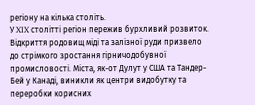регіону на кілька століть.
У XIX столітті регіон пережив бурхливий розвиток. Відкриття родовищ міді та залізної руди призвело до стрімкого зростання гірничодобувної промисловості. Міста, як-от Дулут у США та Тандер-Бей у Канаді, виникли як центри видобутку та переробки корисних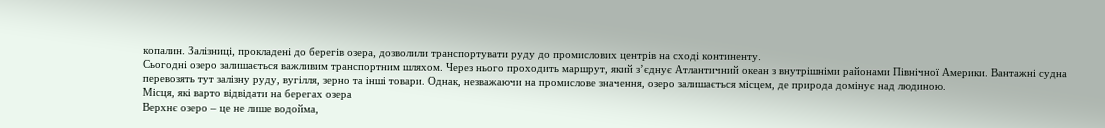копалин. Залізниці, прокладені до берегів озера, дозволили транспортувати руду до промислових центрів на сході континенту.
Сьогодні озеро залишається важливим транспортним шляхом. Через нього проходить маршрут, який з’єднує Атлантичний океан з внутрішніми районами Північної Америки. Вантажні судна перевозять тут залізну руду, вугілля, зерно та інші товари. Однак, незважаючи на промислове значення, озеро залишається місцем, де природа домінує над людиною.
Місця, які варто відвідати на берегах озера
Верхнє озеро – це не лише водойма,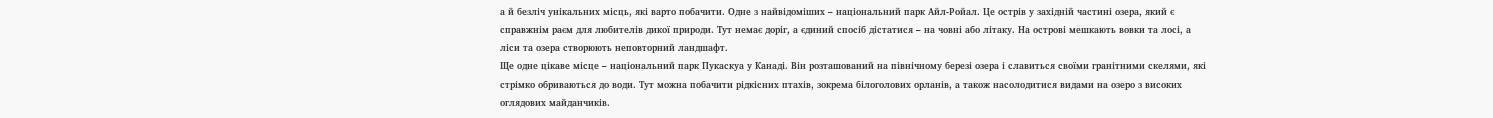а й безліч унікальних місць, які варто побачити. Одне з найвідоміших – національний парк Айл-Ройал. Це острів у західній частині озера, який є справжнім раєм для любителів дикої природи. Тут немає доріг, а єдиний спосіб дістатися – на човні або літаку. На острові мешкають вовки та лосі, а ліси та озера створюють неповторний ландшафт.
Ще одне цікаве місце – національний парк Пукаскуа у Канаді. Він розташований на північному березі озера і славиться своїми гранітними скелями, які стрімко обриваються до води. Тут можна побачити рідкісних птахів, зокрема білоголових орланів, а також насолодитися видами на озеро з високих оглядових майданчиків.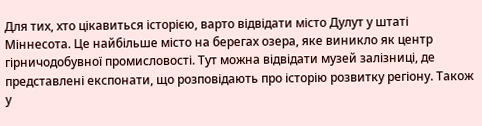Для тих, хто цікавиться історією, варто відвідати місто Дулут у штаті Міннесота. Це найбільше місто на берегах озера, яке виникло як центр гірничодобувної промисловості. Тут можна відвідати музей залізниці, де представлені експонати, що розповідають про історію розвитку регіону. Також у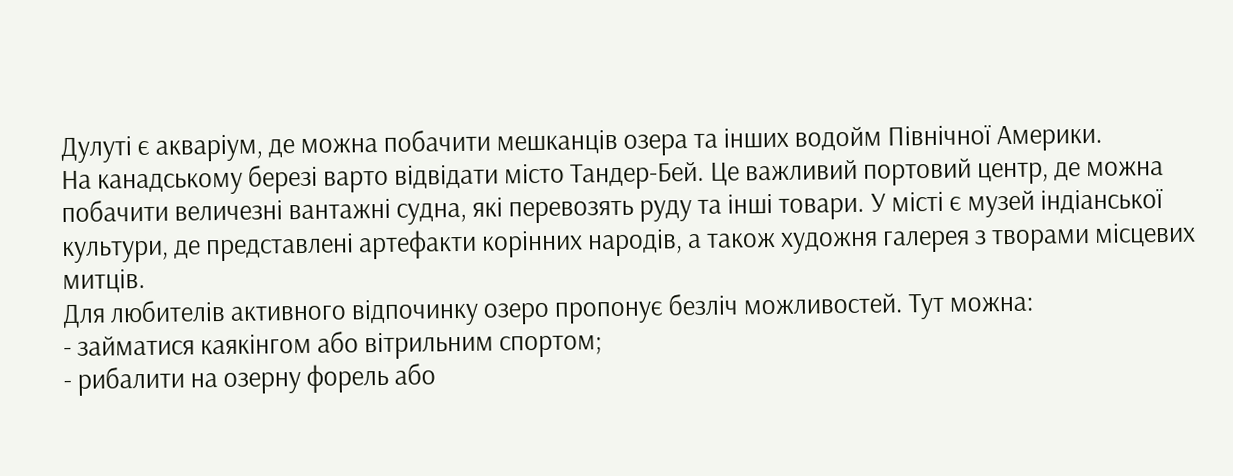Дулуті є акваріум, де можна побачити мешканців озера та інших водойм Північної Америки.
На канадському березі варто відвідати місто Тандер-Бей. Це важливий портовий центр, де можна побачити величезні вантажні судна, які перевозять руду та інші товари. У місті є музей індіанської культури, де представлені артефакти корінних народів, а також художня галерея з творами місцевих митців.
Для любителів активного відпочинку озеро пропонує безліч можливостей. Тут можна:
- займатися каякінгом або вітрильним спортом;
- рибалити на озерну форель або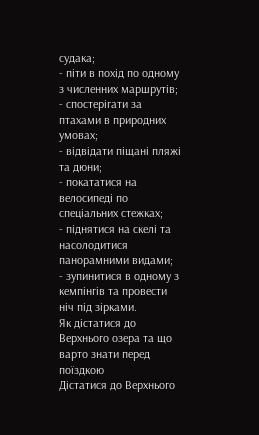судака;
- піти в похід по одному з численних маршрутів;
- спостерігати за птахами в природних умовах;
- відвідати піщані пляжі та дюни;
- покататися на велосипеді по спеціальних стежках;
- піднятися на скелі та насолодитися панорамними видами;
- зупинитися в одному з кемпінгів та провести ніч під зірками.
Як дістатися до Верхнього озера та що варто знати перед поїздкою
Дістатися до Верхнього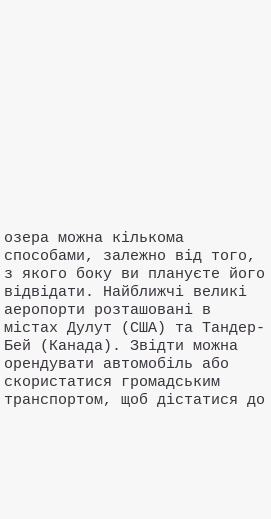озера можна кількома способами, залежно від того, з якого боку ви плануєте його відвідати. Найближчі великі аеропорти розташовані в містах Дулут (США) та Тандер-Бей (Канада). Звідти можна орендувати автомобіль або скористатися громадським транспортом, щоб дістатися до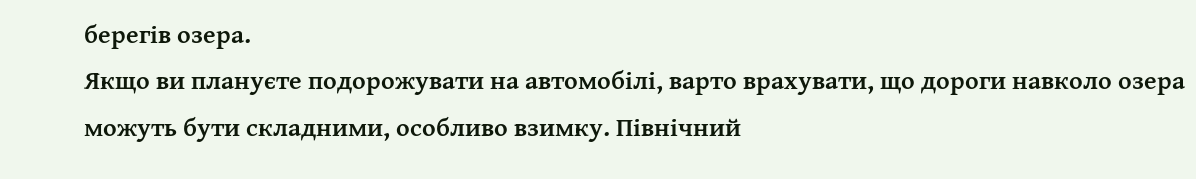берегів озера.
Якщо ви плануєте подорожувати на автомобілі, варто врахувати, що дороги навколо озера можуть бути складними, особливо взимку. Північний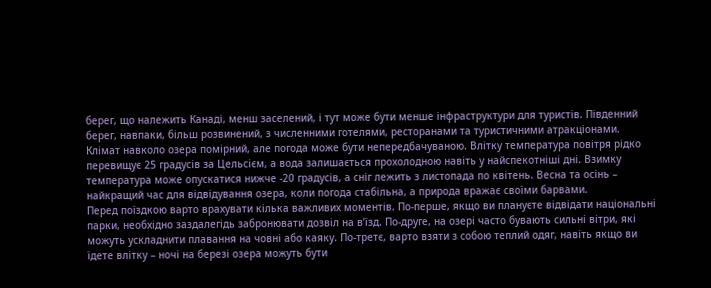берег, що належить Канаді, менш заселений, і тут може бути менше інфраструктури для туристів. Південний берег, навпаки, більш розвинений, з численними готелями, ресторанами та туристичними атракціонами.
Клімат навколо озера помірний, але погода може бути непередбачуваною. Влітку температура повітря рідко перевищує 25 градусів за Цельсієм, а вода залишається прохолодною навіть у найспекотніші дні. Взимку температура може опускатися нижче -20 градусів, а сніг лежить з листопада по квітень. Весна та осінь – найкращий час для відвідування озера, коли погода стабільна, а природа вражає своїми барвами.
Перед поїздкою варто врахувати кілька важливих моментів. По-перше, якщо ви плануєте відвідати національні парки, необхідно заздалегідь забронювати дозвіл на в’їзд. По-друге, на озері часто бувають сильні вітри, які можуть ускладнити плавання на човні або каяку. По-третє, варто взяти з собою теплий одяг, навіть якщо ви їдете влітку – ночі на березі озера можуть бути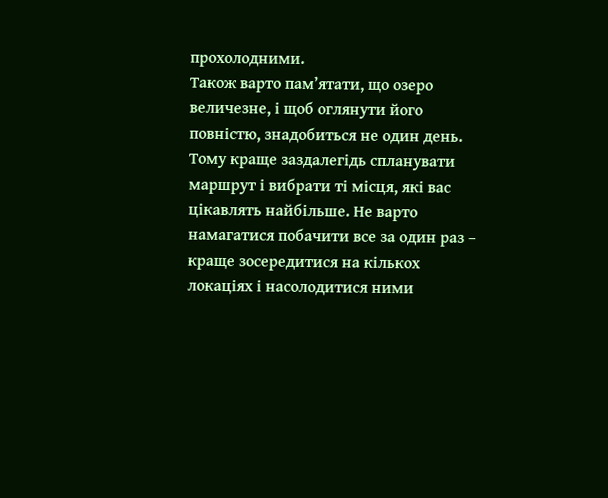прохолодними.
Також варто пам’ятати, що озеро величезне, і щоб оглянути його повністю, знадобиться не один день. Тому краще заздалегідь спланувати маршрут і вибрати ті місця, які вас цікавлять найбільше. Не варто намагатися побачити все за один раз – краще зосередитися на кількох локаціях і насолодитися ними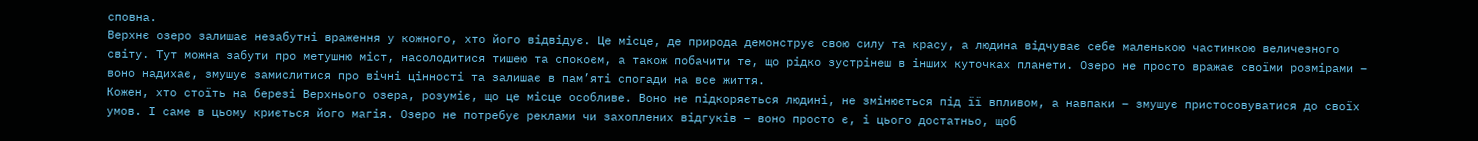сповна.
Верхнє озеро залишає незабутні враження у кожного, хто його відвідує. Це місце, де природа демонструє свою силу та красу, а людина відчуває себе маленькою частинкою величезного світу. Тут можна забути про метушню міст, насолодитися тишею та спокоєм, а також побачити те, що рідко зустрінеш в інших куточках планети. Озеро не просто вражає своїми розмірами – воно надихає, змушує замислитися про вічні цінності та залишає в пам’яті спогади на все життя.
Кожен, хто стоїть на березі Верхнього озера, розуміє, що це місце особливе. Воно не підкоряється людині, не змінюється під її впливом, а навпаки – змушує пристосовуватися до своїх умов. І саме в цьому криється його магія. Озеро не потребує реклами чи захоплених відгуків – воно просто є, і цього достатньо, щоб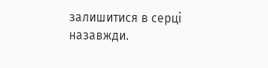залишитися в серці назавжди.